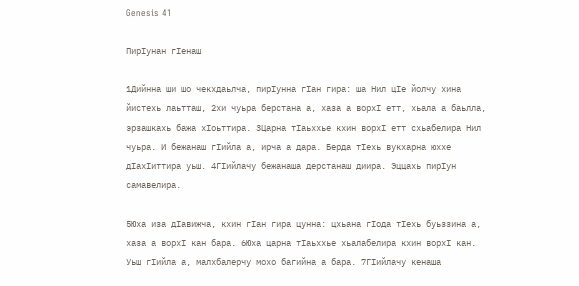Genesis 41

ПирӀунан гӀенаш

1Дийнна ши шо чекхдаьлча, пирӀунна гӀан гира: ша Нил цӀе йолчу хина йистехь лаьтташ, 2хи чуьра берстана а, хаза а ворхӀ етт, хьала а баьлла, эрзашкахь бажа хӀоьттира. 3Царна тӀаьххье кхин ворхӀ етт схьабелира Нил чуьра. И бежанаш гӀийла а, ирча а дара. Берда тӀехь вукхарна юххе дӀахӀиттира уьш. 4ГӀийлачу бежанаша дерстанаш диира. Эццахь пирӀун самавелира.

5Юха иза дӀавижча, кхин гӀан гира цунна: цхьана гӀода тӀехь буьззина а, хаза а ворхӀ кан бара. 6Юха царна тӀаьххье хьалабелира кхин ворхӀ кан. Уьш гӀийла а, малхбалерчу мохо багийна а бара. 7ГӀийлачу кенаша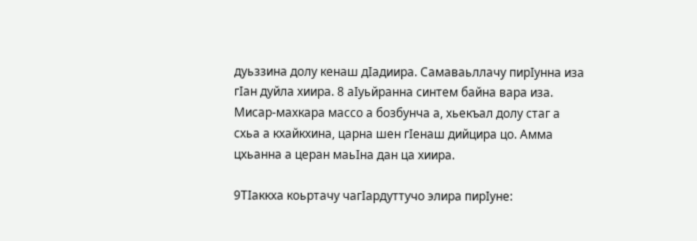дуьззина долу кенаш дӀадиира. Самаваьллачу пирӀунна иза гӀан дуйла хиира. 8 aӀуьйранна синтем байна вара иза. Мисар-махкара массо а бозбунча а, хьекъал долу стаг а схьа а кхайкхина, царна шен гӀенаш дийцира цо. Амма цхьанна а церан маьӀна дан ца хиира.

9ТӀаккха коьртачу чагӀардуттучо элира пирӀуне: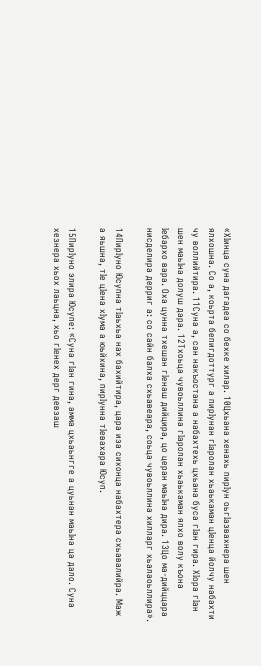«ХӀинца суна дагадеа со бехке хилар. 10Цхьана хенахь пирӀун оьгӀазвахнера шен ялхошна. Со а, коьрта бепигдоттург а пирӀунан гӀаролан хьаькаман цӀенца йолчу набахти чу воллийтира. 11Суна а, сан накъостана а набахтехь цхьана буса гӀан гира. ХӀора гӀан шен маьӀна долуш дара. 12Тхоьца чувоьллина гӀаролан хьаькаман ялхо волу къона Ӏебархо вара. Оха цунна тхешан гӀенаш дийцира, цо церан маьӀна дира. 13Цо ма-дийццара нисделира дерриг а: со сайн балха схьавеара, соьца чувоьллина хилларг хьалаоьллира».

14ПирӀуно Юсупна тӀаьхьа нах бахийтира, цара иза сихонца набахтера схьавалийра. Маж а яьшна, тӀе цӀена хӀума а юьйхина, пирӀунна тӀевахара Юсуп.

15ПирӀуно элира Юсупе: «Суна гӀан гина, амма цхьаьнгге а цуьнан маьӀна ца дало. Суна хезнера хьох лаьцна, хьо гӀенех дерг девзаш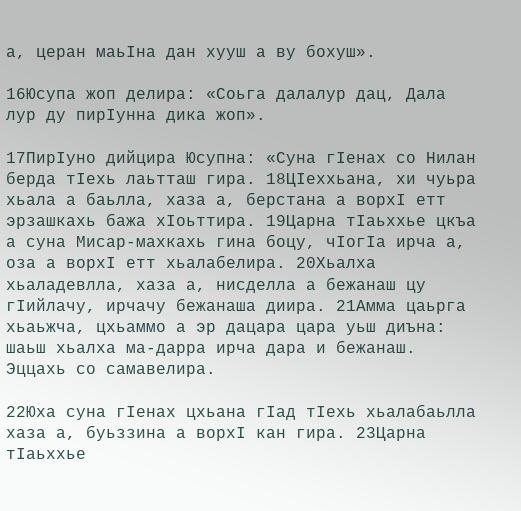а, церан маьӀна дан хууш а ву бохуш».

16Юсупа жоп делира: «Соьга далалур дац, Дала лур ду пирӀунна дика жоп».

17ПирӀуно дийцира Юсупна: «Суна гӀенах со Нилан берда тӀехь лаьтташ гира. 18ЦӀеххьана, хи чуьра хьала а баьлла, хаза а, берстана а ворхӀ етт эрзашкахь бажа хӀоьттира. 19Царна тӀаьххье цкъа а суна Мисар-махкахь гина боцу, чӀогӀа ирча а, оза а ворхӀ етт хьалабелира. 20Хьалха хьаладевлла, хаза а, нисделла а бежанаш цу гӀийлачу, ирчачу бежанаша диира. 21Амма цаьрга хьаьжча, цхьаммо а эр дацара цара уьш диъна: шаьш хьалха ма-дарра ирча дара и бежанаш. Эццахь со самавелира.

22Юха суна гӀенах цхьана гӀад тӀехь хьалабаьлла хаза а, буьззина а ворхӀ кан гира. 23Царна тӀаьххье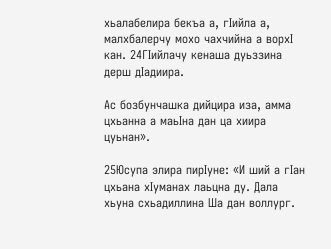хьалабелира бекъа а, гӀийла а, малхбалерчу мохо чахчийна а ворхӀ кан. 24ГӀийлачу кенаша дуьззина дерш дӀадиира.

Ас бозбунчашка дийцира иза, амма цхьанна а маьӀна дан ца хиира цуьнан».

25Юсупа элира пирӀуне: «И ший а гӀан цхьана хӀуманах лаьцна ду. Дала хьуна схьадиллина Ша дан воллург.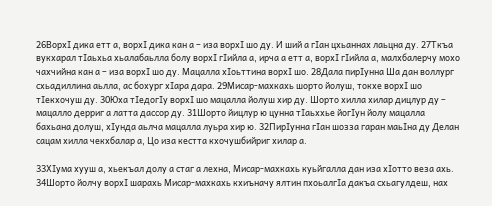26ВорхӀ дика етт а, ворхӀ дика кан а – иза ворхӀ шо ду. И ший а гӀан цхьаннах лаьцна ду. 27Ткъа вукхарал тӀаьхьа хьалабаьлла болу ворхӀ гӀийла а, ирча а етт а, ворхӀ гӀийла а, малхбалерчу мохо чахчийна кан а – иза ворхӀ шо ду. Мацалла хӀоьттина ворхӀ шо. 28Дала пирӀунна Ша дан воллург схьадиллина аьлла, ас бохург хӀара дара. 29Мисар-махкахь шорто йолуш, токхе ворхӀ шо тӀекхочуш ду. 30Юха тӀедогӀу ворхӀ шо мацалла йолуш хир ду. Шорто хилла хилар дицлур ду – мацалло дерриг а латта дассор ду. 31Шорто йицлур ю цунна тӀаьххье йогӀун йолу мацалла бахьана долуш, хӀунда аьлча мацалла луьра хир ю. 32ПирӀунна гӀан шозза гаран маьӀна ду Делан сацам хилла чекхбалар а, Цо иза кестта кхочушбийриг хилар а.

33ХӀума хууш а, хьекъал долу а стаг а лехна, Мисар-махкахь куьйгалла дан иза хӀотто веза ахь. 34Шорто йолчу ворхӀ шарахь Мисар-махкахь кхиъначу ялтин пхоьалгӀа дакъа схьагулдеш, нах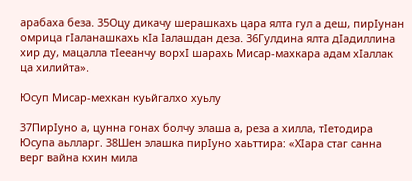арабаха беза. 35Оцу дикачу шерашкахь цара ялта гул а деш, пирӀунан омрица гӀаланашкахь кӀа Ӏалашдан деза. 36Гулдина ялта дӀадиллина хир ду, мацалла тӀееанчу ворхӀ шарахь Мисар-махкара адам хӀаллак ца хилийта».

Юсуп Мисар-мехкан куьйгалхо хуьлу

37ПирӀуно а, цунна гонах болчу элаша а, реза а хилла, тӀетодира Юсупа аьлларг. 38Шен элашка пирӀуно хаьттира: «ХӀара стаг санна верг вайна кхин мила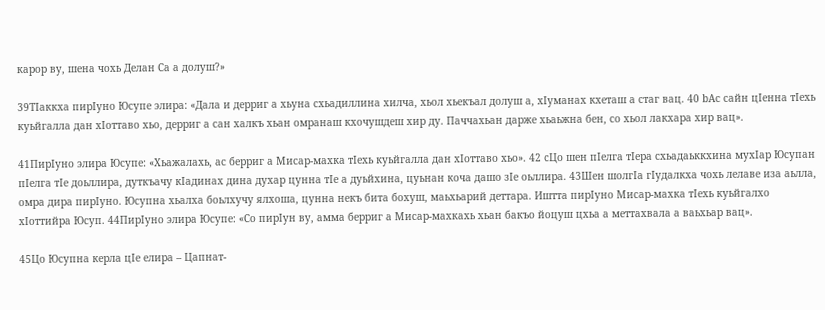карор ву, шена чохь Делан Са а долуш?»

39ТӀаккха пирӀуно Юсупе элира: «Дала и дерриг а хьуна схьадиллина хилча, хьол хьекъал долуш а, хӀуманах кхеташ а стаг вац. 40 bАс сайн цӀенна тӀехь куьйгалла дан хӀоттаво хьо, дерриг а сан халкъ хьан омранаш кхочушдеш хир ду. Паччахьан дарже хьаьжна бен, со хьол лакхара хир вац».

41ПирӀуно элира Юсупе: «Хьажалахь, ас берриг а Мисар-махка тӀехь куьйгалла дан хӀоттаво хьо». 42 cЦо шен пӀелга тӀера схьадаьккхина мухӀар Юсупан пӀелга тӀе доьллира, дуткъачу кӀадинах дина духар цунна тӀе а дуьйхина, цуьнан коча дашо зӀе оьллира. 43Шен шолгӀа гӀудалкха чохь лелаве иза аьлла, омра дира пирӀуно. Юсупна хьалха боьлхучу ялхоша, цунна некъ бита бохуш, маьхьарий деттара. Иштта пирӀуно Мисар-махка тӀехь куьйгалхо хӀоттийра Юсуп. 44ПирӀуно элира Юсупе: «Со пирӀун ву, амма берриг а Мисар-махкахь хьан бакъо йоцуш цхьа а меттахвала а ваьхьар вац».

45Цо Юсупна керла цӀе елира – Цапнат-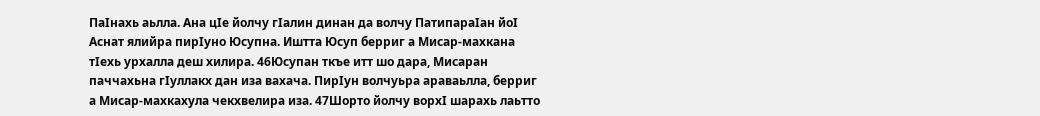ПаӀнахь аьлла. Ана цӀе йолчу гӀалин динан да волчу ПатипараӀан йоӀ Аснат ялийра пирӀуно Юсупна. Иштта Юсуп берриг а Мисар-махкана тӀехь урхалла деш хилира. 46Юсупан ткъе итт шо дара, Мисаран паччахьна гӀуллакх дан иза вахача. ПирӀун волчуьра араваьлла, берриг а Мисар-махкахула чекхвелира иза. 47Шорто йолчу ворхӀ шарахь лаьтто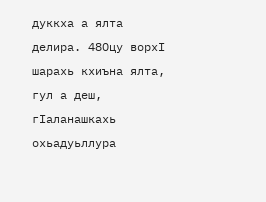дуккха а ялта делира. 48Оцу ворхӀ шарахь кхиъна ялта, гул а деш, гӀаланашкахь охьадуьллура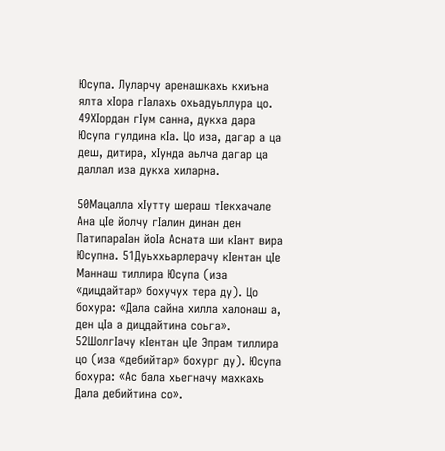Юсупа. Луларчу аренашкахь кхиъна ялта хӀора гӀалахь охьадуьллура цо. 49ХӀордан гӀум санна, дукха дара Юсупа гулдина кӀа. Цо иза, дагар а ца деш, дитира, хӀунда аьлча дагар ца даллал иза дукха хиларна.

50Мацалла хӀутту шераш тӀекхачале Ана цӀе йолчу гӀалин динан ден ПатипараӀан йоӀа Асната ши кӀант вира Юсупна. 51Дуьххьарлерачу кӀентан цӀе Маннаш тиллира Юсупа (иза «дицдайтар» бохучух тера ду). Цо бохура: «Дала сайна хилла халонаш а, ден цӀа а дицдайтина соьга». 52ШолгӀачу кӀентан цӀе Эпрам тиллира цо (иза «дебийтар» бохург ду). Юсупа бохура: «Ас бала хьегначу махкахь Дала дебийтина со».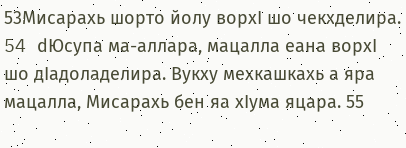53Мисарахь шорто йолу ворхӀ шо чекхделира. 54 dЮсупа ма-аллара, мацалла еана ворхӀ шо дӀадоладелира. Вукху мехкашкахь а яра мацалла, Мисарахь бен яа хӀума яцара. 55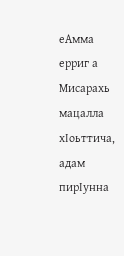eАмма ерриг а Мисарахь мацалла хӀоьттича, адам пирӀунна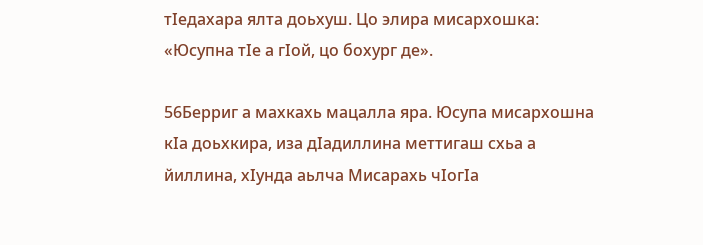тӀедахара ялта доьхуш. Цо элира мисархошка: «Юсупна тӀе а гӀой, цо бохург де».

56Берриг а махкахь мацалла яра. Юсупа мисархошна кӀа доьхкира, иза дӀадиллина меттигаш схьа а йиллина, хӀунда аьлча Мисарахь чӀогӀа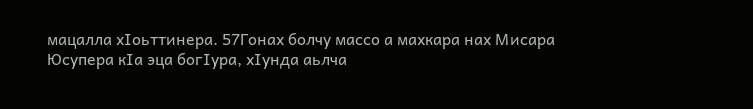мацалла хӀоьттинера. 57Гонах болчу массо а махкара нах Мисара Юсупера кӀа эца богӀура, хӀунда аьлча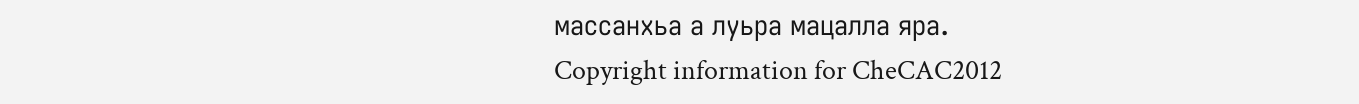массанхьа а луьра мацалла яра.
Copyright information for CheCAC2012